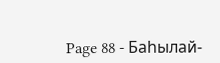Page 88 - Баһылай-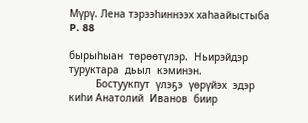Мүрү. Лена тэрээһиннээх хаһаайыстыба
P. 88

бырыһыан  төрөөтүлэр.  Ньирэйдэр  туруктара  дьыл  кэминэн.
         Бостуукпут  үлэҕэ  үөрүйэх  эдэр  киһи Анатолий  Иванов  биир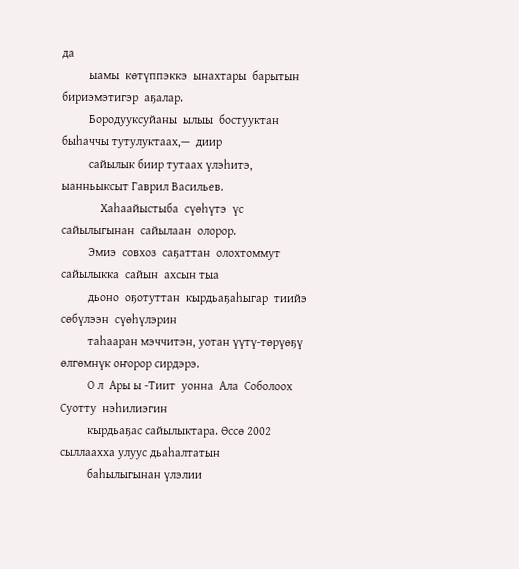да
         ыамы  көтүппэккэ  ынахтары  барытын  бириэмэтигэр  аҕалар.
         Бородууксуйаны  ылыы  бостууктан  быһаччы тутулуктаах,—  диир
         сайылык биир тутаах үлэһитэ, ыанньыксыт Гаврил Васильев.
             Хаһаайыстыба  сүөһүтэ  үс  сайылыгынан  сайылаан  олорор.
         Эмиэ  совхоз  саҕаттан  олохтоммут сайылыкка  сайын  ахсын тыа
         дьоно  оҕотуттан  кырдьаҕаһыгар  тиийэ  сөбүлээн  сүөһүлэрин
         таһааран мэччитэн, уотан үүтү-төрүөҕү өлгөмнүк оҥорор сирдэрэ.
         О л  Ары ы -Тиит  уонна  Ала  Соболоох  Суотту  нэһилиэгин
         кырдьаҕас сайылыктара. Өссө 2002 сыллаахха улуус дьаһалтатын
         баһылыгынан үлэлии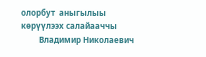олорбут  аныгылыы  көрүүлээх салайааччы
         Владимир Николаевич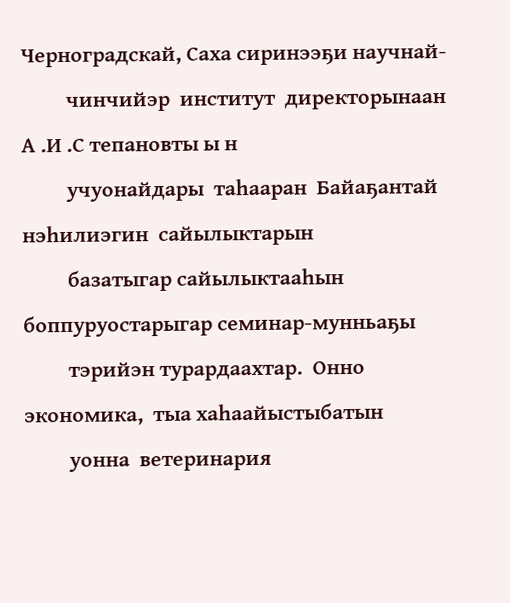Черноградскай, Саха сиринээҕи научнай-
         чинчийэр  институт  директорынаан  А .И .С тепановты ы н
         учуонайдары  таһааран  Байаҕантай  нэһилиэгин  сайылыктарын
         базатыгар сайылыктааһын боппуруостарыгар семинар-мунньаҕы
         тэрийэн турардаахтар.  Онно  экономика,  тыа хаһаайыстыбатын
         уонна  ветеринария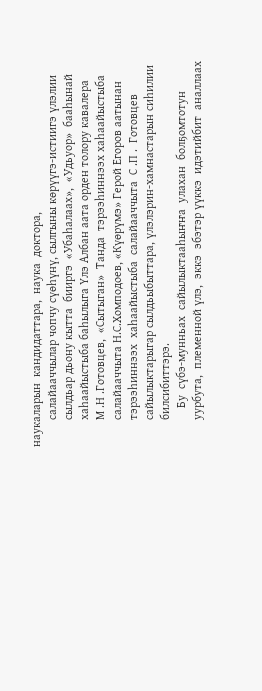наукаларын  кандидаттара,  наука  доктора,
         салайааччылар чопчу сүөһүнү, сылгыны көрүүгэ-истиигэ үлэлии
         сылдьар дьону кытта  бииргэ  «Убаһалаах»,  «Удьуор»  бааһынай
         хаһаайыстыба баһылыга Үлэ Албан аата орден толору кавалера
         М .Н .Готовцев,  «Сытыган»  Танда  тэрээһиннээх хаһаайыстыба
         салайааччыта Н.С.Хомподоев, «Күөрүмэ» Герой Егоров аатынан
         тэрээһиннээх  хаһаайыстыба  салайааччыта  С .П .  Готовцев
         сайылыктарыгар сылдьыбыттара, үлэлэрин-хамнастарын сиһилии
         билсибиттэрэ.
             Бу  сүбэ-мунньах  сайылыктааһыҥҥа  улахан  болҕомтотун
         уурбута,  племенной үлэ,  эккэ  эбэтэр үүккэ  идэтийбит  аналлаах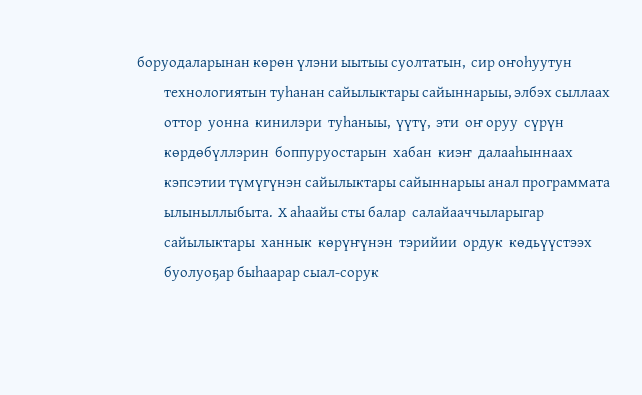боруодаларынан көрөн үлэни ыытыы суолтатын,  сир оҥоһуутун
         технологиятын туһанан сайылыктары сайыннарыы, элбэх сыллаах
         оттор  уонна  кинилэри  туһаныы,  үүтү,  эти  оҥ оруу  сүрүн
         көрдөбүллэрин  боппуруостарын  хабан  киэҥ  далааһыннаах
         кэпсэтии түмүгүнэн сайылыктары сайыннарыы анал программата
         ылыныллыбыта.  Х аһаайы сты балар  салайааччыларыгар
         сайылыктары  ханнык  көрүҥүнэн  тэрийии  ордук  көдьүүстээх
         буолуоҕар быһаарар сыал-сорук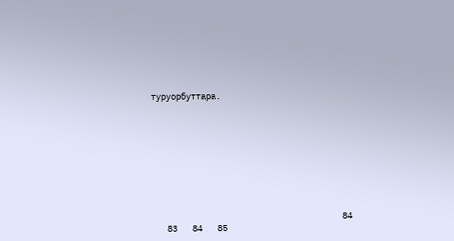туруорбуттара.










                                      84
   83   84   85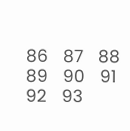86   87   88   89   90   91   92   93